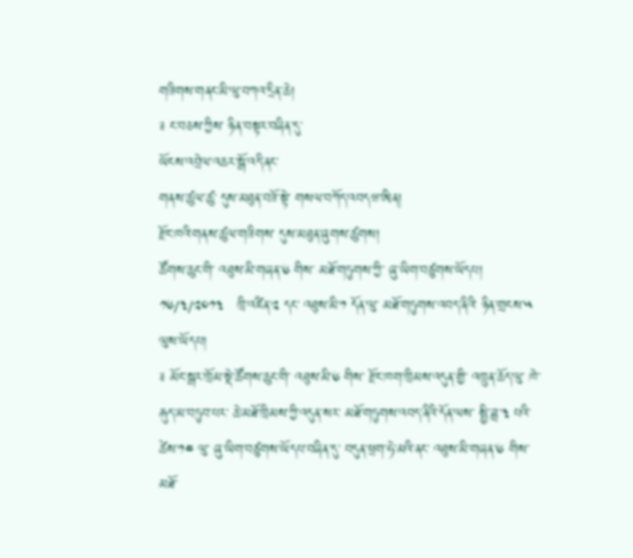གཟིགས་གནང་མི་ལུ་བཀའ་དྲིན་ཆེ།
༉ ང་བཅས་ཀྱིས་ ཉིན་བསྟར་བཞིན་དུ་
ཡོངས་འབྲེལ་འཆར་སྒོ་འདི་ནང་
གནས་ཚུལ་ཚུ་ དུས་མཐུན་བཟོ་སྟེ་ གསལ་བཀོད་འབདཝ་ཨིན།
རྫོང་ཁའི་གནས་ཚུལ་གཟིགས་ དུས་མཐུན་ཞུགས་ཚུགས།
ཚོགས་ཆུང་གི་ འཐུས་མི་གཞན་༦ གིས་ མཐོ་གཏུགས་ཀྱི་ ཞུ་ཡིག་བཙུགས་ཡོདཔ།
༡༦/༣/༢༠༡༣   ཁྲི་འཛིན་༢ དང་ འཐུས་མི་༡ དོན་ལུ་ མཐོ་གཏུགས་འབད་ནིའི་ ཉིན་གྲངས་༥ ལུས་ཡོདཔ།
༉ མོང་སྒར་ཁྲོམ་སྡེ་ཚོགས་ཆུང་གི་ འཐུས་མི་༦ གིས་ རྫོང་ཁག་ཁྲིམས་འདུན་གྱི་ འཁྲུན་ཆོད་ལུ་ ཁེ་རྒུད་མ་བཏུབ་པར་ ཆེ་མཐོ་ཁྲིམས་ཀྱི་འདུན་སར་ མཐོ་གཏུགས་འབད་ནིའི་དོན་ལས་ སྤྱི་ཟླ་༣ པའི་ཚེས་༡༤ ལུ་ ཞུ་ཡིག་བཙུགས་ཡོདཔ་བཞིན་དུ་ བདུན་ཕྲག་ཧེ་མའི་ནང་ འཐུས་མི་གཞན་༦ གིས་ མཐོ་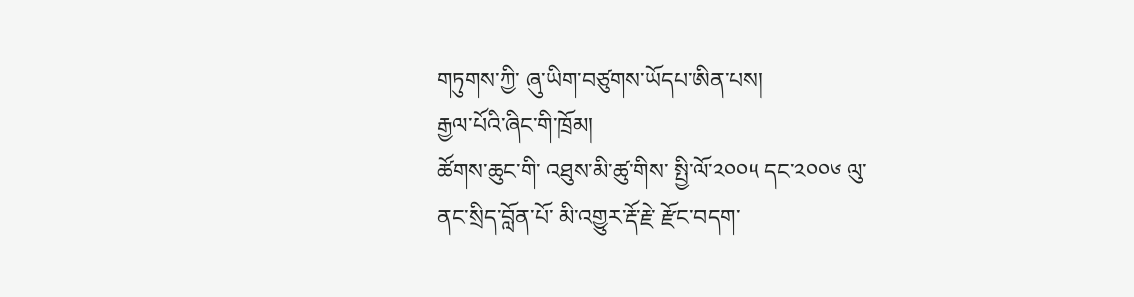གཏུགས་ཀྱི་ ཞུ་ཡིག་བཙུགས་ཡོདཔ་ཨིན་པས།
རྒྱལ་པོའི་ཞིང་གི་ཁྲོམ།
ཚོགས་ཆུང་གི་ འཐུས་མི་ཚུ་གིས་ སྤྱི་ལོ་༢༠༠༥ དང་༢༠༠༦ ལུ་ ནང་སྲིད་བློན་པོ་ མི་འགྱུར་རྡོ་རྗེ་ རྫོང་བདག་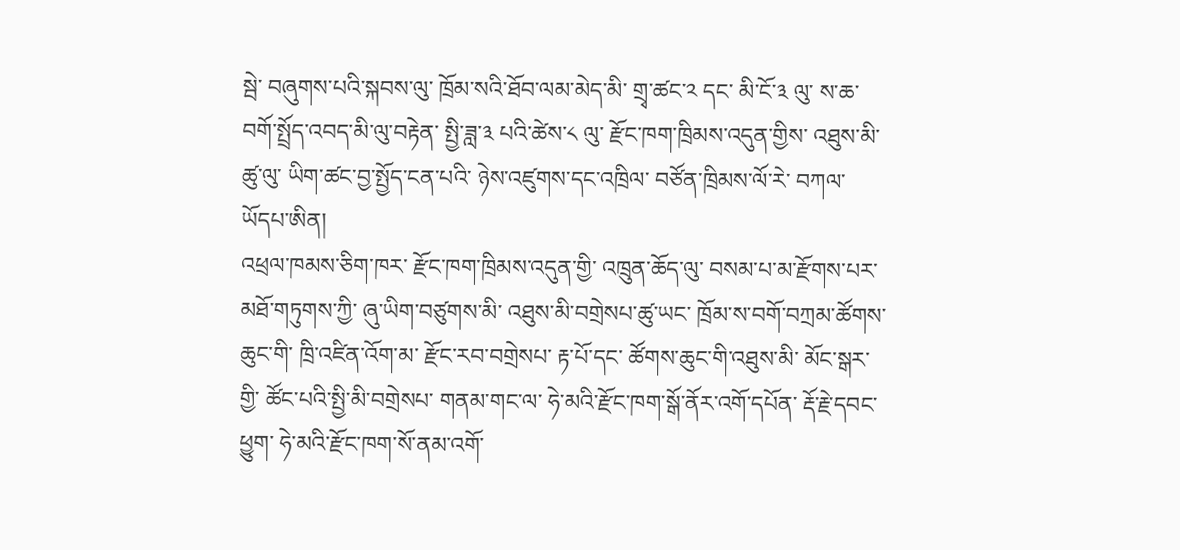སྦེ་ བཞུགས་པའི་སྐབས་ལུ་ ཁྲོམ་སའི་ཐོབ་ལམ་མེད་མི་ གྲྭ་ཚང་༢ དང་ མི་ངོ་༣ ལུ་ ས་ཆ་བགོ་སྤྲོད་འབད་མི་ལུ་བརྟེན་ སྤྱི་ཟླ་༣ པའི་ཚེས་༨ ལུ་ རྫོང་ཁག་ཁྲིམས་འདུན་གྱིས་ འཐུས་མི་ཚུ་ལུ་ ཡིག་ཚང་བྱ་སྤྱོད་ངན་པའི་ ཉེས་འཛུགས་དང་འཁྲིལ་ བཙོན་ཁྲིམས་ལོ་རེ་ བཀལ་ཡོདཔ་ཨིན།
འཕྲལ་ཁམས་ཅིག་ཁར་ རྫོང་ཁག་ཁྲིམས་འདུན་གྱི་ འཁྲུན་ཆོད་ལུ་ བསམ་པ་མ་རྫོགས་པར་ མཐོ་གཏུགས་ཀྱི་ ཞུ་ཡིག་བཙུགས་མི་ འཐུས་མི་བགྲེསཔ་ཚུ་ཡང་ ཁྲོམ་ས་བགོ་བཀྲམ་ཚོགས་ཆུང་གི་ ཁྲི་འཛིན་འོག་མ་ རྫོང་རབ་བགྲེསཔ་ རྟ་པོ་དང་ ཚོགས་ཆུང་གི་འཐུས་མི་ མོང་སྒར་གྱི་ ཚོང་པའི་སྤྱི་མི་བགྲེསཔ་ གནམ་གང་ལ་ ཧེ་མའི་རྫོང་ཁག་སྒོ་ནོར་འགོ་དཔོན་ རྡོ་རྗེ་དབང་ཕྱུག་ ཧེ་མའི་རྫོང་ཁག་སོ་ནམ་འགོ་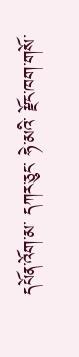དཔོན་འོག་མ་ དཀར་ཅུང་ ཧེ་མའི་ རྫོང་ཁག་གསོ་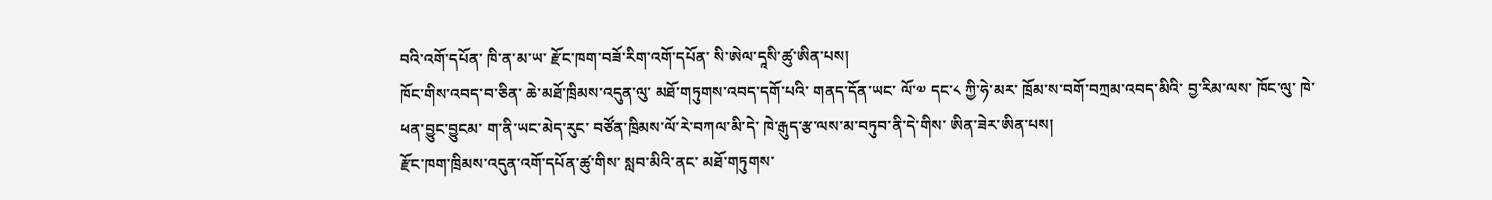བའི་འགོ་དཔོན་ ཁི་ན་མ་ཡ་ རྫོང་ཁག་བཟོ་རིག་འགོ་དཔོན་ སི་ཨེལ་དཱསི་ཚུ་ཨིན་པས།
ཁོང་གིས་འབད་བ་ཅིན་ ཆེ་མཐོ་ཁྲིམས་འདུན་ལུ་ མཐོ་གཏུགས་འབད་དགོ་པའི་ གནད་དོན་ཡང་ ལོ་༧ དང་༨ ཀྱི་ཧེ་མར་ ཁྲོམ་ས་བགོ་བཀྲམ་འབད་མིའི་ བྱ་རིམ་ལས་ ཁོང་ལུ་ ཁེ་ཕན་བྱུང་བྱུངམ་ ག་ནི་ཡང་མེད་རུང་ བཙོན་ཁྲིམས་ལོ་རེ་བཀལ་མི་དེ་ ཁེ་རྒུད་རྩ་ལས་མ་བཏུབ་ནི་དེ་གིས་ ཨིན་ཟེར་ཨིན་པས།
རྫོང་ཁག་ཁྲིམས་འདུན་འགོ་དཔོན་ཚུ་གིས་ སླབ་མིའི་ནང་ མཐོ་གཏུགས་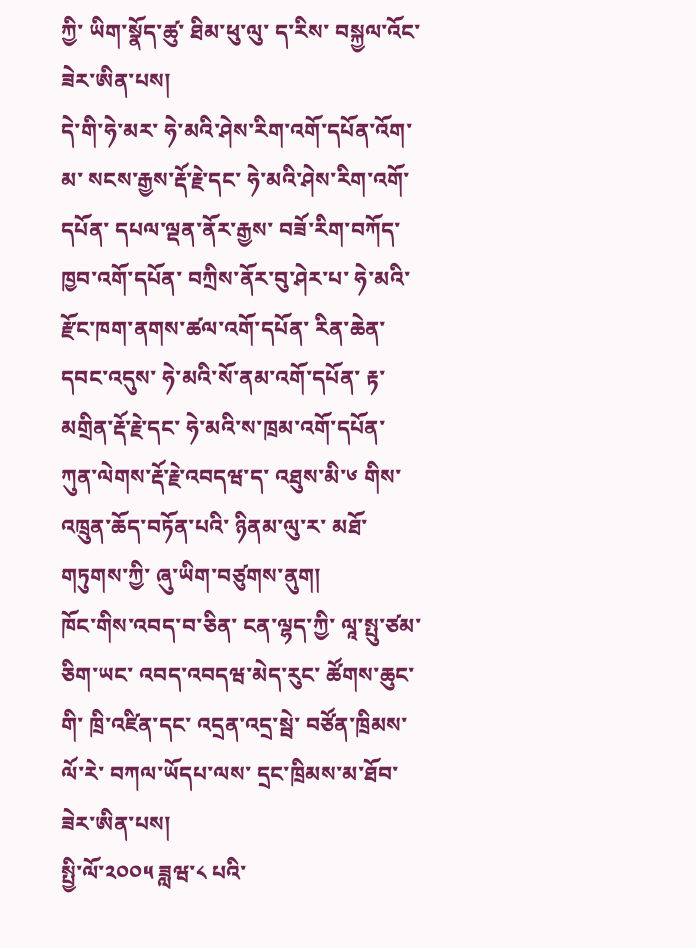ཀྱི་ ཡིག་སྣོད་ཚུ་ ཐིམ་ཕུ་ལུ་ ད་རིས་ བསྐྱལ་འོང་ཟེར་ཨིན་པས།
དེ་གི་ཧེ་མར་ ཧེ་མའི་ཤེས་རིག་འགོ་དཔོན་འོག་མ་ སངས་རྒྱས་རྡོ་རྗེ་དང་ ཧེ་མའི་ཤེས་རིག་འགོ་དཔོན་ དཔལ་ལྡན་ནོར་རྒྱས་ བཟོ་རིག་བཀོད་ཁྱབ་འགོ་དཔོན་ བཀྲིས་ནོར་བུ་ཤེར་པ་ ཧེ་མའི་རྫོང་ཁག་ནགས་ཚལ་འགོ་དཔོན་ རིན་ཆེན་དབང་འདུས་ ཧེ་མའི་སོ་ནམ་འགོ་དཔོན་ རྟ་མགྲིན་རྡོ་རྗེ་དང་ ཧེ་མའི་ས་ཁྲམ་འགོ་དཔོན་ ཀུན་ལེགས་རྡོ་རྗེ་འབདཝ་ད་ འཐུས་མི་༦ གིས་ འཁྲུན་ཆོད་བཏོན་པའི་ ཉིནམ་ལུ་ར་ མཐོ་གཏུགས་ཀྱི་ ཞུ་ཡིག་བཙུགས་ནུག།
ཁོང་གིས་འབད་བ་ཅིན་ ངན་ལྷད་ཀྱི་ ལཱ་སྤུ་ཙམ་ཅིག་ཡང་ འབད་འབདཝ་མེད་རུང་ ཚོགས་ཆུང་གི་ ཁྲི་འཛིན་དང་ འདྲན་འདྲ་སྦེ་ བཙོན་ཁྲིམས་ལོ་རེ་ བཀལ་ཡོདཔ་ལས་ དྲང་ཁྲིམས་མ་ཐོབ་ཟེར་ཨིན་པས།
སྤྱི་ལོ་༢༠༠༥ ཟླཝ་༨ པའི་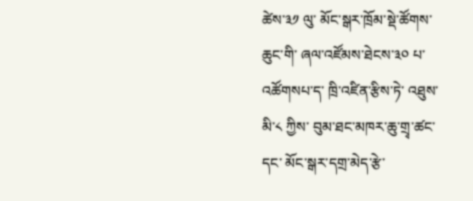ཚེས་༣༡ ལུ་ མོང་སྒར་ཁྲོམ་སྡེ་ཚོགས་ཆུང་གི་ ཞལ་འཛོམས་ཐེངས་༣༠ པ་འཚོགསཔ་ད་ ཁྲི་འཛིན་རྩིས་ཏེ་ འཐུས་མི་༨ ཀྱིས་ བུམ་ཐང་མཁར་ཆུ་གྲྭ་ཚང་དང་ མོང་སྒར་དགྲ་མེད་རྩེ་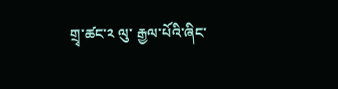གྲྭ་ཚང་༢ ལུ་ རྒྱལ་པོའི་ཞིང་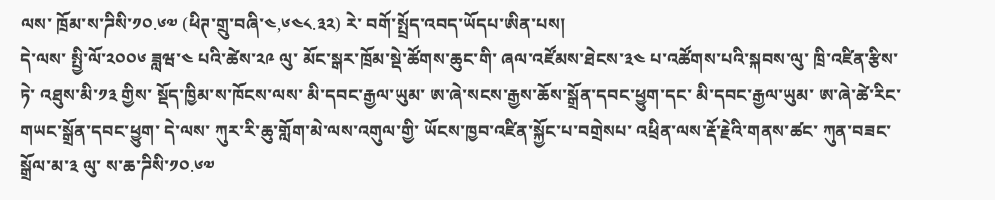ལས་ ཁྲོམ་ས་ཌིསི་༡༠.༦༧ (ཕིཊ་གྲུ་བཞི་༤,༦༤༨.༣༢) རེ་ བགོ་སྤྲོད་འབད་ཡོདཔ་ཨིན་པས།
དེ་ལས་ སྤྱི་ལོ་༢༠༠༦ ཟླཝ་༤ པའི་ཚེས་༢༩ ལུ་ མོང་སྒར་ཁྲོམ་སྡེ་ཚོགས་ཆུང་གི་ ཞལ་འཛོམས་ཐེངས་༣༤ པ་འཚོགས་པའི་སྐབས་ལུ་ ཁྲི་འཛིན་རྩིས་ཏེ་ འཐུས་མི་༡༣ གྱིས་ སྡོད་ཁྱིམ་ས་ཁོངས་ལས་ མི་དབང་རྒྱལ་ཡུམ་ ཨ་ཞེ་སངས་རྒྱས་ཆོས་སྒྲོན་དབང་ཕྱུག་དང་ མི་དབང་རྒྱལ་ཡུམ་ ཨ་ཞེ་ཚེ་རིང་གཡང་སྒྲོན་དབང་ཕྱུག་ དེ་ལས་ ཀུར་རི་ཆུ་གློག་མེ་ལས་འགུལ་གྱི་ ཡོངས་ཁྱབ་འཛིན་སྐྱོང་པ་བགྲེསཔ་ འཕྲིན་ལས་རྡོ་རྗེའི་གནས་ཚང་ ཀུན་བཟང་སྒྲོལ་མ་༣ ལུ་ ས་ཆ་ཌིསི་༡༠.༦༧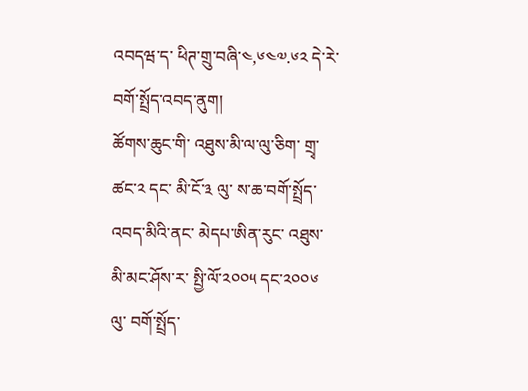འབདཝ་ད་ ཕིཊ་གྲུ་བཞི་༤,༦༤༧.༦༢ དེ་རེ་ བགོ་སྤྲོད་འབད་ནུག།
ཚོགས་ཆུང་གི་ འཐུས་མི་ལ་ལུ་ཅིག་ གྲྭ་ཚང་༢ དང་ མི་ངོ་༣ ལུ་ ས་ཆ་བགོ་སྤྲོད་འབད་མིའི་ནང་ མེདཔ་ཨིན་རུང་ འཐུས་མི་མང་ཤོས་ར་ སྤྱི་ལོ་༢༠༠༥ དང་༢༠༠༦ ལུ་ བགོ་སྤྲོད་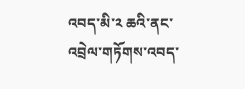འབད་མི་༢ ཆའི་ནང་ འབྲེལ་གཏོགས་འབད་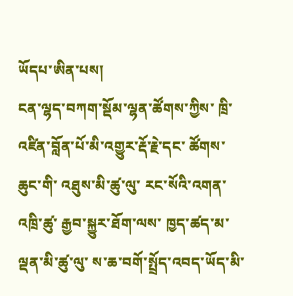ཡོདཔ་ཨིན་པས།
ངན་ལྷད་བཀག་སྡོམ་ལྷན་ཚོགས་ཀྱིས་ ཁྲི་འཛིན་བློན་པོ་མི་འགྱུར་རྡོ་རྗེ་དང་ ཚོགས་ཆུང་གི་ འཐུས་མི་ཚུ་ལུ་ རང་སོའི་འགན་འཁྲི་ཚུ་ རྒྱབ་སྐྱུར་ཐོག་ལས་ ཁྱད་ཚད་མ་ལྡན་མི་ཚུ་ལུ་ ས་ཆ་བགོ་སྤྲོད་འབད་ཡོད་མི་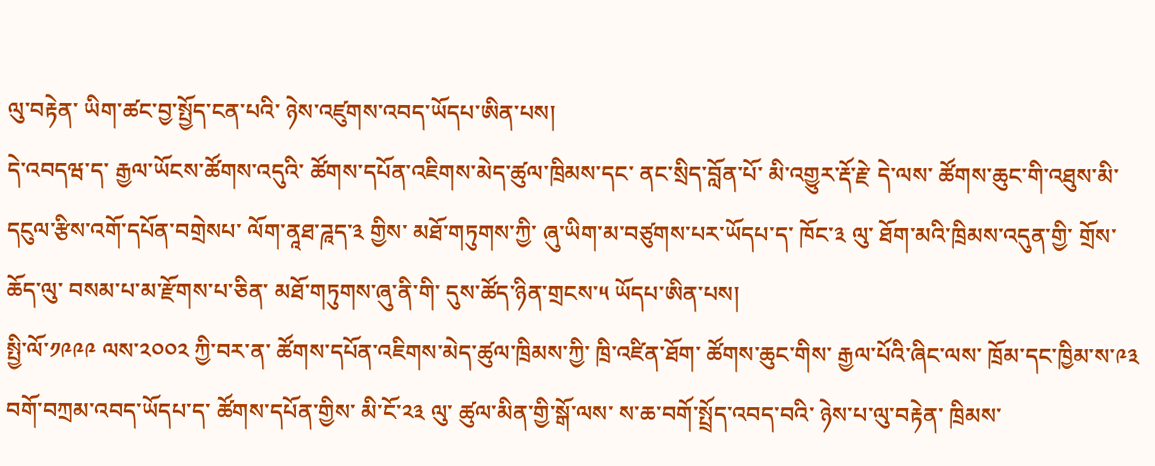ལུ་བརྟེན་ ཡིག་ཚང་བྱ་སྤྱོད་ངན་པའི་ ཉེས་འཛུགས་འབད་ཡོདཔ་ཨིན་པས།
དེ་འབདཝ་ད་ རྒྱལ་ཡོངས་ཚོགས་འདུའི་ ཚོགས་དཔོན་འཇིགས་མེད་ཚུལ་ཁྲིམས་དང་ ནང་སྲིད་བློན་པོ་ མི་འགྱུར་རྡོ་རྗེ་ དེ་ལས་ ཚོགས་ཆུང་གི་འཐུས་མི་ དངུལ་རྩིས་འགོ་དཔོན་བགྲེསཔ་ ལོག་ནཱཐ་ཌཱད་༣ གྱིས་ མཐོ་གཏུགས་ཀྱི་ ཞུ་ཡིག་མ་བཙུགས་པར་ཡོདཔ་ད་ ཁོང་༣ ལུ་ ཐོག་མའི་ཁྲིམས་འདུན་གྱི་ གྲོས་ཆོད་ལུ་ བསམ་པ་མ་རྫོགས་པ་ཅིན་ མཐོ་གཏུགས་ཞུ་ནི་གི་ དུས་ཚོད་ཉིན་གྲངས་༥ ཡོདཔ་ཨིན་པས།
སྤྱི་ལོ་༡༩༩༩ ལས་༢༠༠༢ ཀྱི་བར་ན་ ཚོགས་དཔོན་འཇིགས་མེད་ཚུལ་ཁྲིམས་ཀྱི་ ཁྲི་འཛིན་ཐོག་ ཚོགས་ཆུང་གིས་ རྒྱལ་པོའི་ཞིང་ལས་ ཁྲོམ་དང་ཁྱིམ་ས་༩༣ བགོ་བཀྲམ་འབད་ཡོདཔ་ད་ ཚོགས་དཔོན་གྱིས་ མི་ངོ་༢༣ ལུ་ ཚུལ་མིན་གྱི་སྒོ་ལས་ ས་ཆ་བགོ་སྤྲོད་འབད་བའི་ ཉེས་པ་ལུ་བརྟེན་ ཁྲིམས་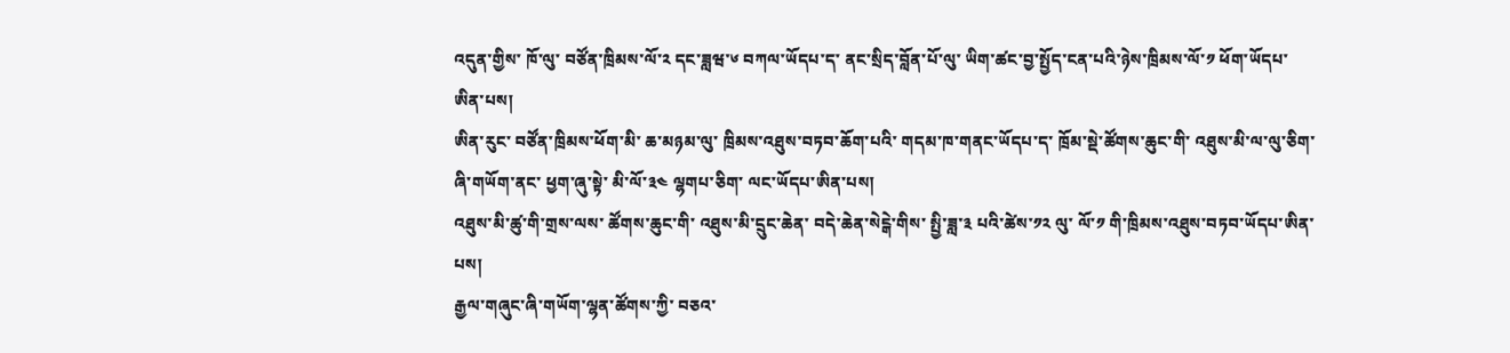འདུན་གྱིས་ ཁོ་ལུ་ བཙོན་ཁྲིམས་ལོ་༢ དང་ཟླཝ་༦ བཀལ་ཡོདཔ་ད་ ནང་སྲིད་བློན་པོ་ལུ་ ཡིག་ཚང་བྱ་སྤྱོད་ངན་པའི་ཉེས་ཁྲིམས་ལོ་༡ ཕོག་ཡོདཔ་ཨིན་པས།
ཨིན་རུང་ བཙོན་ཁྲིམས་ཕོག་མི་ ཆ་མཉམ་ལུ་ ཁྲིམས་འཐུས་བཏབ་ཆོག་པའི་ གདམ་ཁ་གནང་ཡོདཔ་ད་ ཁྲོམ་སྡེ་ཚོགས་ཆུང་གི་ འཐུས་མི་ལ་ལུ་ཅིག་ ཞི་གཡོག་ནང་ ཕྱག་ཞུ་སྟེ་ མི་ལོ་༣༤ ལྷགཔ་ཅིག་ ལང་ཡོདཔ་ཨིན་པས།
འཐུས་མི་ཚུ་གི་གྲས་ལས་ ཚོགས་ཆུང་གི་ འཐུས་མི་དྲུང་ཆེན་ བདེ་ཆེན་སེངྒེ་གིས་ སྤྱི་ཟླ་༣ པའི་ཚེས་༡༢ ལུ་ ལོ་༡ གི་ཁྲིམས་འཐུས་བཏབ་ཡོདཔ་ཨིན་པས།
རྒྱལ་གཞུང་ཞི་གཡོག་ལྷན་ཚོགས་ཀྱི་ བཅའ་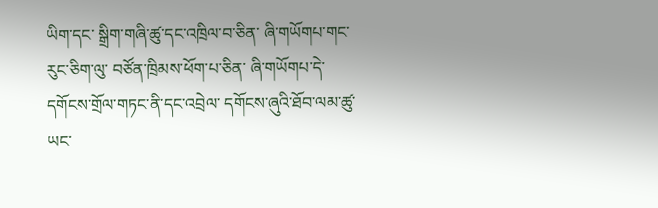ཡིག་དང་ སྒྲིག་གཞི་ཚུ་དང་འཁྲིལ་བ་ཅིན་ ཞི་གཡོགཔ་གང་རུང་ཅིག་ལུ་ བཙོན་ཁྲིམས་ཕོག་པ་ཅིན་ ཞི་གཡོགཔ་དེ་ དགོངས་གྲོལ་གཏང་ནི་དང་འབྲེལ་ དགོངས་ཞུའི་ཐོབ་ལམ་ཚུ་ཡང་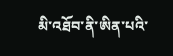མི་འཐོབ་ནི་ཨིན་པའི་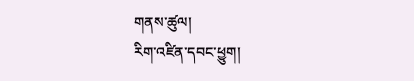གནས་ཚུལ།
རིག་འཛིན་དབང་ཕྱུག།